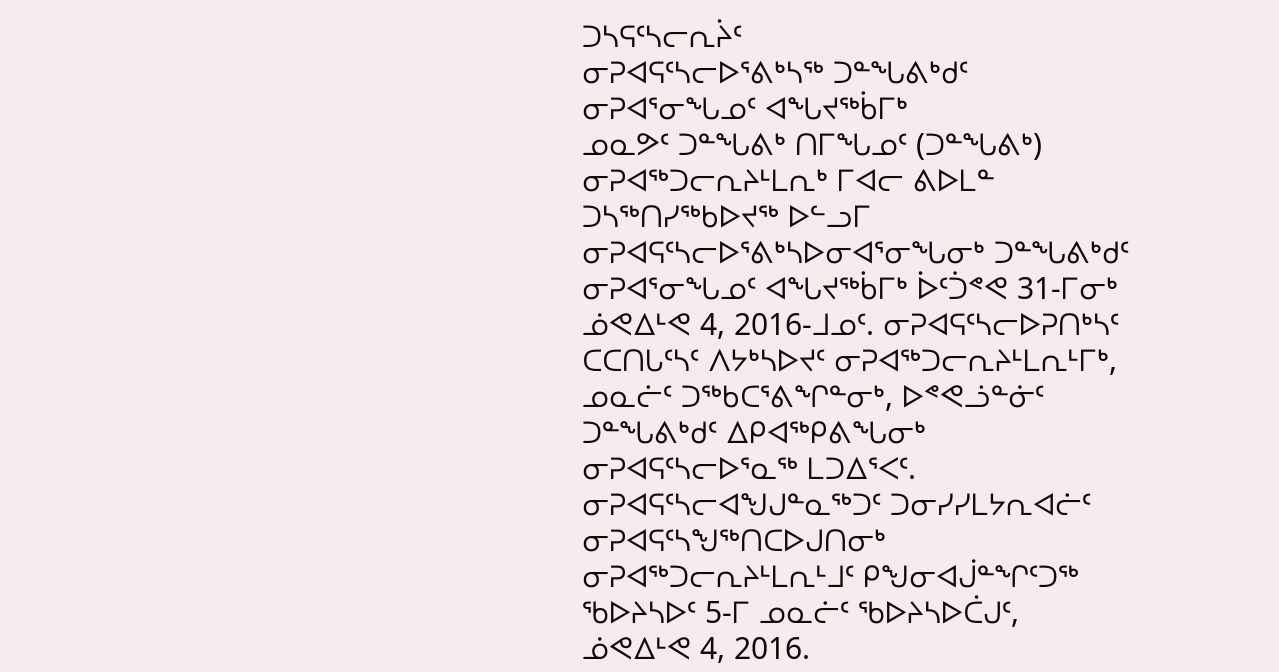ᑐᓴᕋᑦᓴᓕᕆᔩᑦ
ᓂᕈᐊᕋᑦᓴᓕᐅᕐᕕᒃᓴᖅ ᑐᓐᖓᕕᒃᑯᑦ ᓂᕈᐊᕐᓂᖓᓄᑦ ᐊᖓᔪᖅᑳᒥᒃ
ᓄᓇᕗᑦ ᑐᓐᖓᕕᒃ ᑎᒥᖓᓄᑦ (ᑐᓐᖓᕕᒃ) ᓂᕈᐊᖅᑐᓕᕆᔨᒻᒪᕆᒃ ᒥᐊᓕ ᕕᐅᒪᓐ ᑐᓴᖅᑎᓯᖅᑲᐅᔪᖅ ᐅᓪᓗᒥ ᓂᕈᐊᕋᑦᓴᓕᐅᕐᕕᒃᓴᐅᓂᐊᕐᓂᖓᓂᒃ ᑐᓐᖓᕕᒃᑯᑦ ᓂᕈᐊᕐᓂᖓᓄᑦ ᐊᖓᔪᖅᑳᒥᒃ ᐆᑦᑑᕝᕙ 31-ᒥᓂᒃ ᓅᕙᐃᒻᕙ 4, 2016-ᒧᓄᑦ. ᓂᕈᐊᕋᑦᓴᓕᐅᕈᑎᒃᓴᑦ ᑕᑕᑎᒐᑦᓴᑦ ᐱᔭᒃᓴᐅᔪᑦ ᓂᕈᐊᖅᑐᓕᕆᔨᒻᒪᕆᒻᒥᒃ, ᓄᓇᓖᑦ ᑐᖅᑲᑕᕐᕕᖏᓐᓂᒃ, ᐅᕝᕙᓘᓐᓃᑦ ᑐᓐᖓᕕᒃᑯᑦ ᐃᑭᐊᖅᑭᕕᖓᓂᒃ ᓂᕈᐊᕋᑦᓴᓕᐅᕐᓇᖅ ᒪᑐᐃᕐᐸᑦ.
ᓂᕈᐊᕋᑦᓴᓕᐊᖑᒍᓐᓇᖅᑐᑦ ᑐᓂᓯᓯᒪᔭᕆᐊᓖᑦ ᓂᕈᐊᕋᑦᓴᖑᖅᑎᑕᐅᒍᑎᓂᒃ ᓂᕈᐊᖅᑐᓕᕆᔨᒻᒪᕆᒻᒧᑦ ᑭᖑᓂᐊᒎᓐᖏᑦᑐᖅ ᖃᐅᔨᓴᐅᑦ 5-ᒥ ᓄᓇᓖᑦ ᖃᐅᔨᓴᐅᑖᒍᑦ, ᓅᕙᐃᒻᕙ 4, 2016.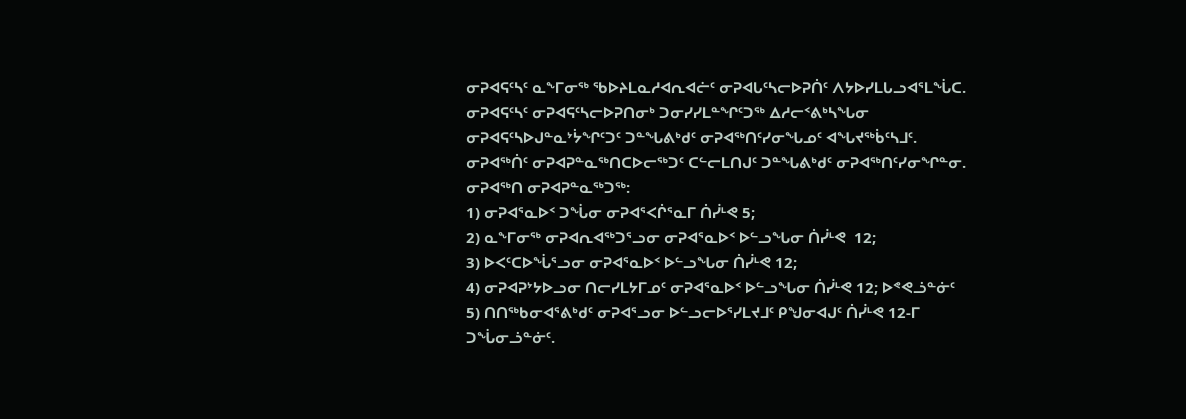ᓂᕈᐊᕋᑦᓴᑦ ᓇᖕᒥᓂᖅ ᖃᐅᔨᒪᓇᓱᐊᕆᐊᓖᑦ ᓂᕈᐊᒐᑦᓴᓕᐅᕈᑏᑦ ᐱᔭᐅᓯᒪᒐᓗᐊᕐᒪᖔᑕ. ᓂᕈᐊᕋᑦᓴᑦ ᓂᕈᐊᕋᑦᓴᓕᐅᕈᑎᓂᒃ ᑐᓂᓯᓯᒪᓐᖏᑦᑐᖅ ᐃᓱᓕᑉᕕᒃᓴᖓᓂ ᓂᕈᐊᕋᑦᓴᐅᒍᓐᓇᔾᔮᖏᑦᑐᑦ ᑐᓐᖓᕕᒃᑯᑦ ᓂᕈᐊᖅᑎᑦᓯᓂᖓᓄᑦ ᐊᖓᔪᖅᑳᑦᓴᒧᑦ.
ᓂᕈᐊᖅᑏᑦ ᓂᕈᐊᕈᓐᓇᖅᑎᑕᐅᓕᖅᑐᑦ ᑕᓪᓕᒪᑎᒍᑦ ᑐᓐᖓᕕᒃᑯᑦ ᓂᕈᐊᖅᑎᑦᓯᓂᖏᓐᓂ. ᓂᕈᐊᖅᑎ ᓂᕈᐊᕈᓐᓇᖅᑐᖅ:
1) ᓂᕈᐊᕐᓇᐅᑉ ᑐᖔᓂ ᓂᕈᐊᕐᐸᒌᕐᓇᒥ ᑏᓰᒻᕙ 5;
2) ᓇᖕᒥᓂᖅ ᓂᕈᐊᕆᐊᖅᑐᕐᓗᓂ ᓂᕈᐊᕐᓇᐅᑉ ᐅᓪᓗᖓᓂ ᑏᓰᒻᕙ  12;
3) ᐅᐸᑦᑕᐅᖔᕐᓗᓂ ᓂᕈᐊᕐᓇᐅᑉ ᐅᓪᓗᖓᓂ ᑏᓰᒻᕙ 12;
4) ᓂᕈᐊᕈᔾᔭᐅᓗᓂ ᑎᓕᓯᒪᔭᒥᓄᑦ ᓂᕈᐊᕐᓇᐅᑉ ᐅᓪᓗᖓᓂ ᑏᓰᒻᕙ 12; ᐅᕝᕙᓘᓐᓃᑦ
5) ᑎᑎᖅᑲᓂᐊᕐᕕᒃᑯᑦ ᓂᕈᐊᕐᓗᓂ ᐅᓪᓗᓕᐅᕐᓯᒪᔪᒧᑦ ᑭᖑᓂᐊᒍᑦ ᑏᓰᒻᕙ 12-ᒥ ᑐᖔᓂᓘᓐᓃᑦ.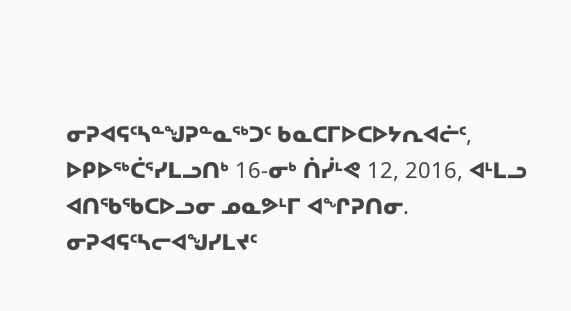ᓂᕈᐊᕋᑦᓴᓐᖑᕈᓐᓇᖅᑐᑦ ᑲᓇᑕᒥᐅᑕᐅᔭᕆᐊᓖᑦ, ᐅᑭᐅᖅᑖᕐᓯᒪᓗᑎᒃ 16-ᓂᒃ ᑏᓰᒻᕙ 12, 2016, ᐊᒻᒪᓗ ᐊᑎᖃᖃᑕᐅᓗᓂ ᓄᓇᕗᒻᒥ ᐊᖏᕈᑎᓂ. ᓂᕈᐊᕋᑦᓴᓕᐊᖑᓯᒪᔪᑦ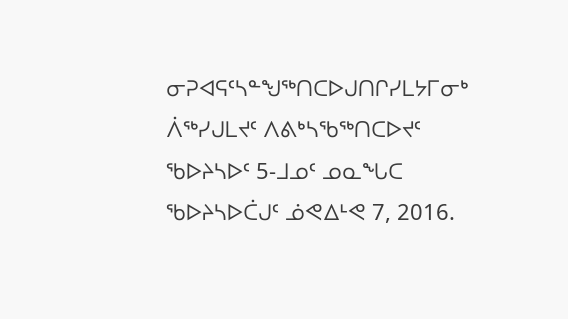ᓂᕈᐊᕋᑦᓴᓐᖑᖅᑎᑕᐅᒍᑎᒋᓯᒪᔭᒥᓂᒃ ᐲᖅᓯᒍᒪᔪᑦ ᐱᕕᒃᓴᖃᖅᑎᑕᐅᔪᑦ ᖃᐅᔨᓴᐅᑦ 5-ᒧᓄᑦ ᓄᓇᖓᑕ ᖃᐅᔨᓴᐅᑖᒍᑦ ᓅᕙᐃᒻᕙ 7, 2016.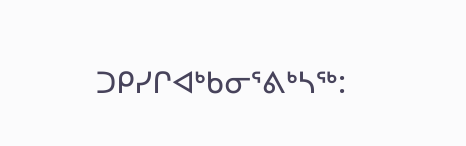ᑐᑭᓯᒋᐊᒃᑲᓂᕐᕕᒃᓴᖅ: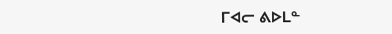ᒥᐊᓕ ᕕᐅᒪᓐ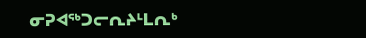ᓂᕈᐊᖅᑐᓕᕆᔨᒻᒪᕆᒃ